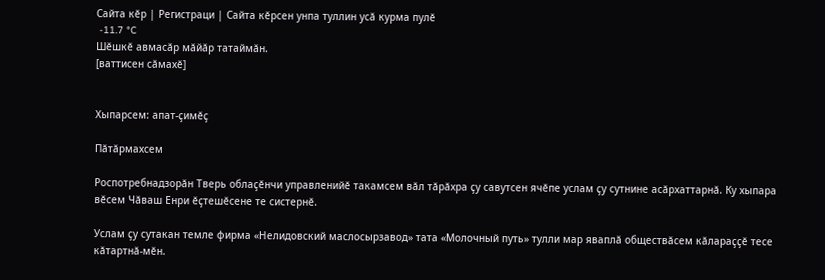Сайта кӗр | Регистраци | Сайта кӗрсен унпа туллин усӑ курма пулӗ
 -11.7 °C
Шӗшкӗ авмасӑр мӑйӑр татаймӑн.
[ваттисен сӑмахӗ]


Хыпарсем: апат-ҫимӗҫ

Пӑтӑрмахсем

Роспотребнадзорӑн Тверь облаҫӗнчи управленийӗ такамсем вӑл тӑрӑхра ҫу савутсен ячӗпе услам ҫу сутнине асӑрхаттарнӑ. Ку хыпара вӗсем Чӑваш Енри ӗҫтешӗсене те систернӗ.

Услам ҫу сутакан темле фирма «Нелидовский маслосырзавод» тата «Молочный путь» тулли мар яваплӑ обществӑсем кӑлараҫҫӗ тесе кӑтартнӑ-мӗн.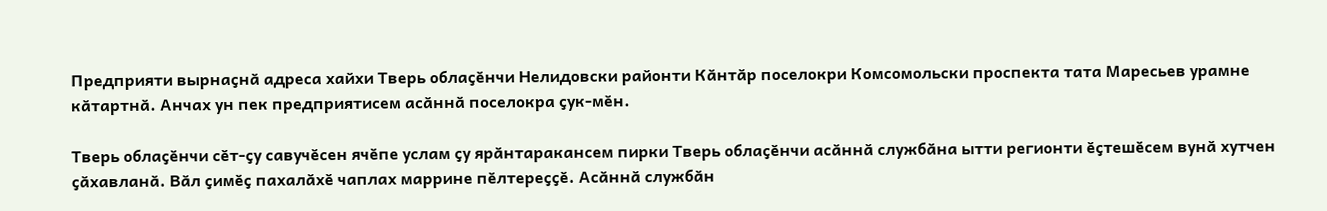Предприяти вырнаҫнӑ адреса хайхи Тверь облаҫӗнчи Нелидовски районти Кӑнтӑр поселокри Комсомольски проспекта тата Маресьев урамне кӑтартнӑ. Анчах ун пек предприятисем асӑннӑ поселокра ҫук-мӗн.

Тверь облаҫӗнчи сӗт-ҫу савучӗсен ячӗпе услам ҫу ярӑнтаракансем пирки Тверь облаҫӗнчи асӑннӑ службӑна ытти регионти ӗҫтешӗсем вунӑ хутчен ҫӑхавланӑ. Вӑл ҫимӗҫ пахалӑхӗ чаплах маррине пӗлтереҫҫӗ. Асӑннӑ службӑн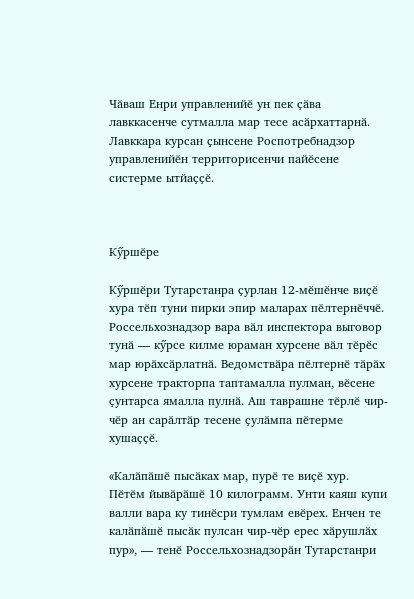Чӑваш Енри управленийӗ ун пек ҫӑва лавккасенче сутмалла мар тесе асӑрхаттарнӑ. Лавккара курсан ҫынсене Роспотребнадзор управленийӗн территорисенчи пайӗсене систерме ытйаҫҫӗ.



Кӳршӗре

Кӳршӗри Тутарстанра ҫурлан 12-мӗшӗнче виҫӗ хура тӗп туни пирки эпир маларах пӗлтернӗччӗ. Россельхознадзор вара вӑл инспектора выговор тунӑ — кӳрсе килме юраман хурсене вӑл тӗрӗс мар юрӑхсӑрлатнӑ. Ведомствӑра пӗлтернӗ тӑрӑх хурсене тракторпа таптамалла пулман, вӗсене ҫунтарса ямалла пулнӑ. Аш таврашне тӗрлӗ чир-чӗр ан сарӑлтӑр тесене ҫулӑмпа пӗтерме хушаҫҫӗ.

«Калӑпӑшӗ пысӑках мар, пурӗ те виҫӗ хур. Пӗтӗм йывӑрӑшӗ 10 килограмм. Унти каяш купи валли вара ку тинӗсри тумлам евӗрех. Енчен те калӑпӑшӗ пысӑк пулсан чир-чӗр ерес хӑрушлӑх пур», — тенӗ Россельхознадзорӑн Тутарстанри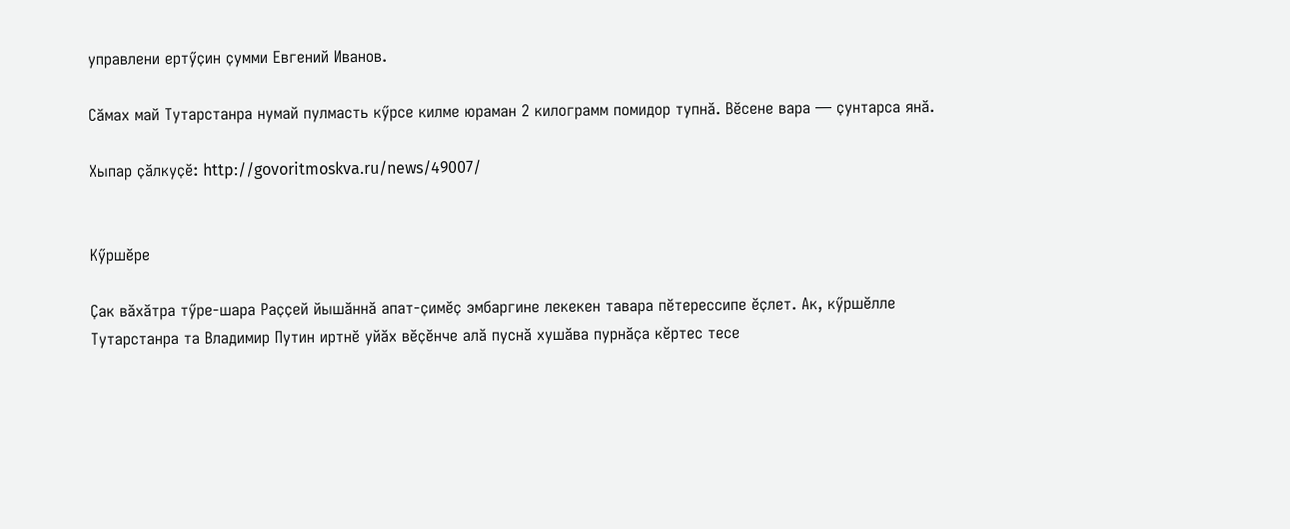управлени ертӳҫин ҫумми Евгений Иванов.

Сӑмах май Тутарстанра нумай пулмасть кӳрсе килме юраман 2 килограмм помидор тупнӑ. Вӗсене вара — ҫунтарса янӑ.

Хыпар ҫӑлкуҫӗ: http://govoritmoskva.ru/news/49007/


Кӳршӗре

Ҫак вӑхӑтра тӳре-шара Раҫҫей йышӑннӑ апат-ҫимӗҫ эмбаргине лекекен тавара пӗтерессипе ӗҫлет. Ак, кӳршӗлле Тутарстанра та Владимир Путин иртнӗ уйӑх вӗҫӗнче алӑ пуснӑ хушӑва пурнӑҫа кӗртес тесе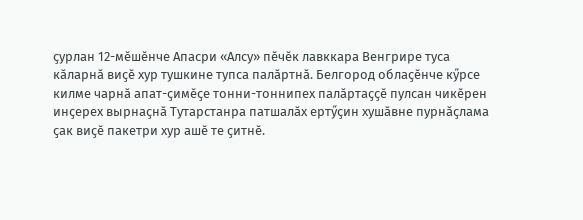ҫурлан 12-мӗшӗнче Апасри «Алсу» пӗчӗк лавккара Венгрире туса кӑларнӑ виҫӗ хур тушкине тупса палӑртнӑ. Белгород облаҫӗнче кӳрсе килме чарнӑ апат-ҫимӗҫе тонни-тоннипех палӑртаҫҫӗ пулсан чикӗрен инҫерех вырнаҫнӑ Тутарстанра патшалӑх ертӳҫин хушӑвне пурнӑҫлама ҫак виҫӗ пакетри хур ашӗ те ҫитнӗ.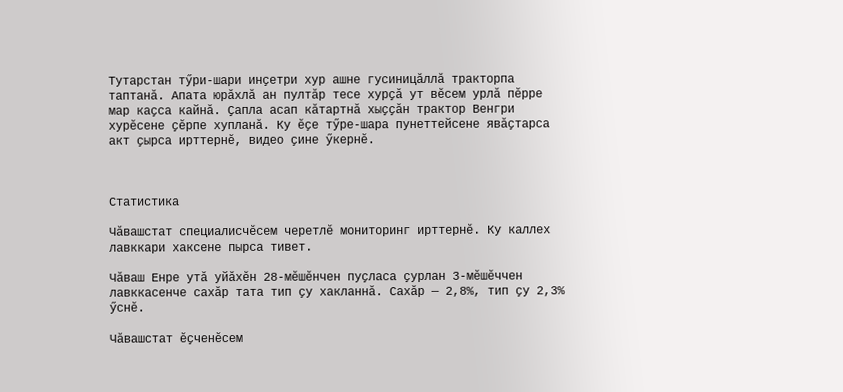Тутарстан тӳри-шари инҫетри хур ашне гусиницӑллӑ тракторпа таптанӑ. Апата юрӑхлӑ ан пултӑр тесе хурҫӑ ут вӗсем урлӑ пӗрре мар каҫса кайнӑ. Ҫапла асап кӑтартнӑ хыҫҫӑн трактор Венгри хурӗсене ҫӗрпе хупланӑ. Ку ӗҫе тӳре-шара пунеттейсене явӑҫтарса акт ҫырса ирттернӗ, видео ҫине ӳкернӗ.



Статистика

Чӑвашстат специалисчӗсем черетлӗ мониторинг ирттернӗ. Ку каллех лавккари хаксене пырса тивет.

Чӑваш Енре утӑ уйӑхӗн 28-мӗшӗнчен пуҫласа ҫурлан 3-мӗшӗччен лавккасенче сахӑр тата тип ҫу хакланнӑ. Сахӑр — 2,8%, тип ҫу 2,3% ӳснӗ.

Чӑвашстат ӗҫченӗсем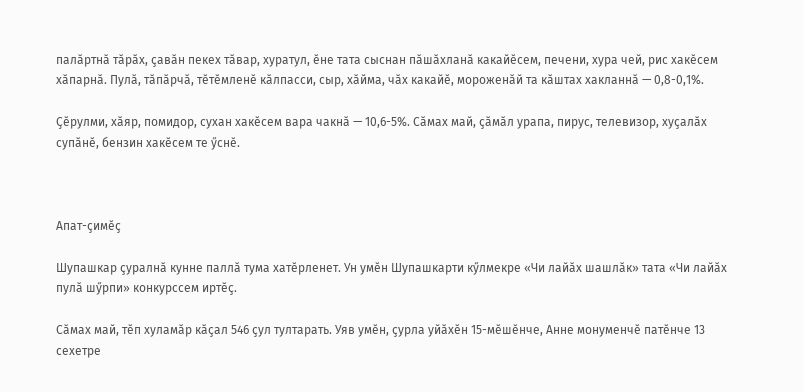палӑртнӑ тӑрӑх, ҫавӑн пекех тӑвар, хуратул, ӗне тата сыснан пӑшӑхланӑ какайӗсем, печени, хура чей, рис хакӗсем хӑпарнӑ. Пулӑ, тӑпӑрчӑ, тӗтӗмленӗ кӑлпасси, сыр, хӑйма, чӑх какайӗ, мороженӑй та кӑштах хакланнӑ — 0,8-0,1%.

Ҫӗрулми, хӑяр, помидор, сухан хакӗсем вара чакнӑ — 10,6-5%. Сӑмах май, ҫӑмӑл урапа, пирус, телевизор, хуҫалӑх супӑнӗ, бензин хакӗсем те ӳснӗ.



Апат-ҫимӗҫ

Шупашкар ҫуралнӑ кунне паллӑ тума хатӗрленет. Ун умӗн Шупашкарти кӳлмекре «Чи лайӑх шашлӑк» тата «Чи лайӑх пулӑ шӳрпи» конкурссем иртӗҫ.

Сӑмах май, тӗп хуламӑр кӑҫал 546 ҫул тултарать. Уяв умӗн, ҫурла уйӑхӗн 15-мӗшӗнче, Анне монуменчӗ патӗнче 13 сехетре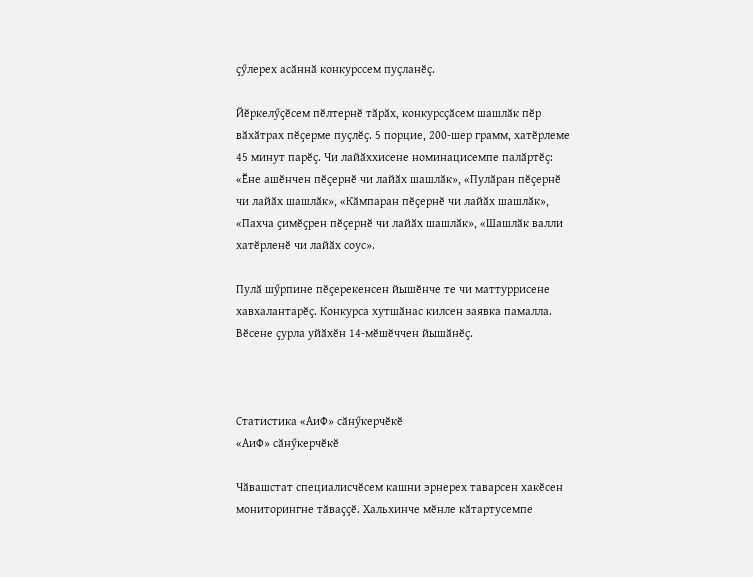ҫӳлерех асӑннӑ конкурссем пуҫланӗҫ.

Йӗркелӳҫӗсем пӗлтернӗ тӑрӑх, конкурсҫӑсем шашлӑк пӗр вӑхӑтрах пӗҫерме пуҫлӗҫ. 5 порцие, 200-шер грамм, хатӗрлеме 45 минут парӗҫ. Чи лайӑххисене номинацисемпе палӑртӗҫ: «Ӗне ашӗнчен пӗҫернӗ чи лайӑх шашлӑк», «Пулӑран пӗҫернӗ чи лайӑх шашлӑк», «Кӑмпаран пӗҫернӗ чи лайӑх шашлӑк», «Пахча ҫимӗҫрен пӗҫернӗ чи лайӑх шашлӑк», «Шашлӑк валли хатӗрленӗ чи лайӑх соус».

Пулӑ шӳрпине пӗҫерекенсен йышӗнче те чи маттуррисене хавхалантарӗҫ. Конкурса хутшӑнас килсен заявка памалла. Вӗсене ҫурла уйӑхӗн 14-мӗшӗччен йышӑнӗҫ.



Статистика «АиФ» сӑнӳкерчӗкӗ
«АиФ» сӑнӳкерчӗкӗ

Чӑвашстат специалисчӗсем кашни эрнерех таварсен хакӗсен мониторингне тӑваҫҫӗ. Хальхинче мӗнле кӑтартусемпе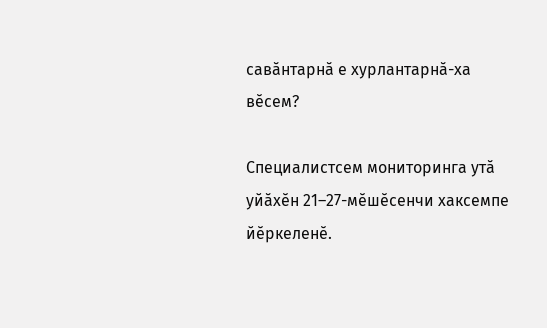савӑнтарнӑ е хурлантарнӑ-ха вӗсем?

Специалистсем мониторинга утӑ уйӑхӗн 21–27-мӗшӗсенчи хаксемпе йӗркеленӗ.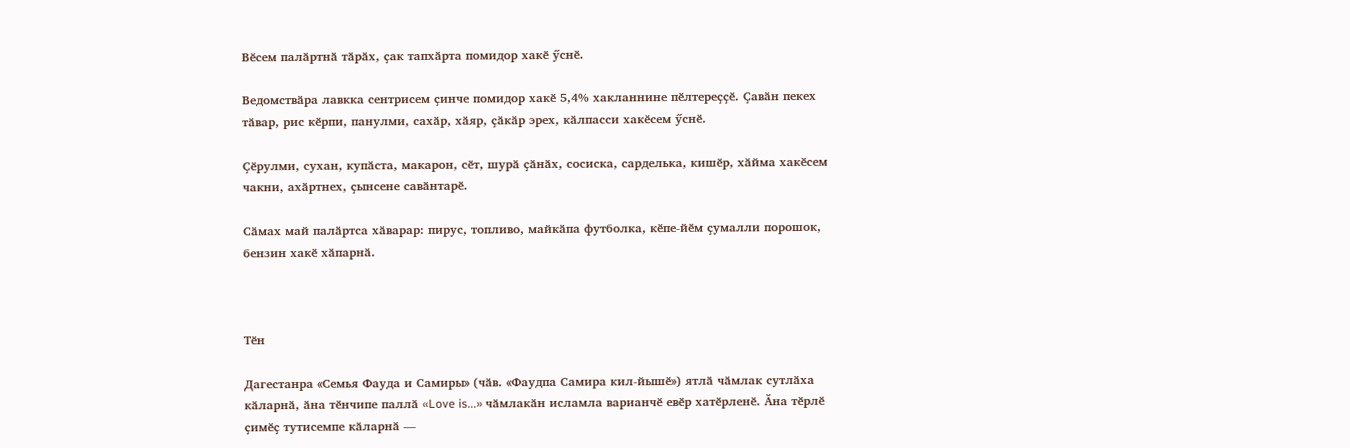Вӗсем палӑртнӑ тӑрӑх, ҫак тапхӑрта помидор хакӗ ӳснӗ.

Ведомствӑра лавкка сентрисем ҫинче помидор хакӗ 5,4% хакланнине пӗлтереҫҫӗ. Ҫавӑн пекех тӑвар, рис кӗрпи, панулми, сахӑр, хӑяр, ҫӑкӑр эрех, кӑлпасси хакӗсем ӳснӗ.

Ҫӗрулми, сухан, купӑста, макарон, сӗт, шурӑ ҫӑнӑх, сосиска, сарделька, кишӗр, хӑйма хакӗсем чакни, ахӑртнех, ҫынсене савӑнтарӗ.

Сӑмах май палӑртса хӑварар: пирус, топливо, майкӑпа футболка, кӗпе-йӗм ҫумалли порошок, бензин хакӗ хӑпарнӑ.



Тӗн

Дагестанра «Семья Фауда и Самиры» (чӑв. «Фаудпа Самира кил-йышӗ») ятлӑ чӑмлак сутлӑха кӑларнӑ, ӑна тӗнчипе паллӑ «Love is...» чӑмлакӑн исламла варианчӗ евӗр хатӗрленӗ. Ӑна тӗрлӗ ҫимӗҫ тутисемпе кӑларнӑ —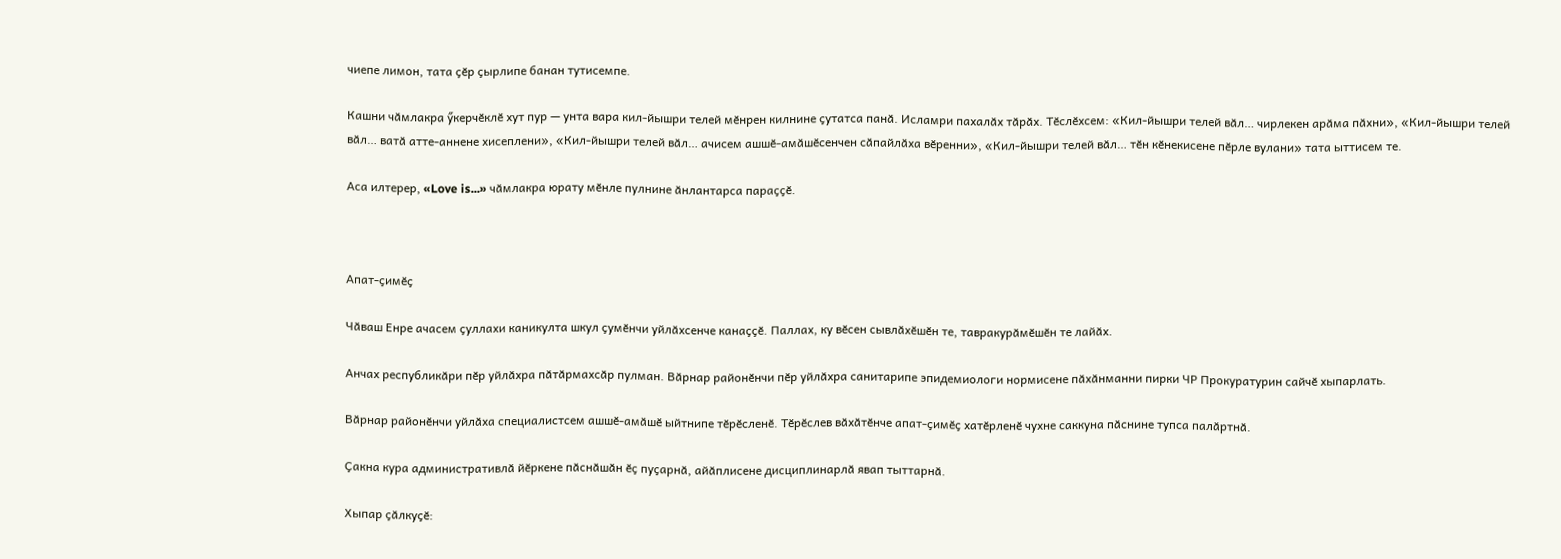чиепе лимон, тата ҫӗр ҫырлипе банан тутисемпе.

Кашни чӑмлакра ӳкерчӗклӗ хут пур — унта вара кил-йышри телей мӗнрен килнине ҫутатса панӑ. Исламри пахалӑх тӑрӑх. Тӗслӗхсем: «Кил-йышри телей вӑл… чирлекен арӑма пӑхни», «Кил-йышри телей вӑл… ватӑ атте-аннене хисеплени», «Кил-йышри телей вӑл… ачисем ашшӗ-амӑшӗсенчен сӑпайлӑха вӗренни», «Кил-йышри телей вӑл… тӗн кӗнекисене пӗрле вулани» тата ыттисем те.

Аса илтерер, «Love is...» чӑмлакра юрату мӗнле пулнине ӑнлантарса параҫҫӗ.



Апат-ҫимӗҫ

Чӑваш Енре ачасем ҫуллахи каникулта шкул ҫумӗнчи уйлӑхсенче канаҫҫӗ. Паллах, ку вӗсен сывлӑхӗшӗн те, тавракурӑмӗшӗн те лайӑх.

Анчах республикӑри пӗр уйлӑхра пӑтӑрмахсӑр пулман. Вӑрнар районӗнчи пӗр уйлӑхра санитарипе эпидемиологи нормисене пӑхӑнманни пирки ЧР Прокуратурин сайчӗ хыпарлать.

Вӑрнар районӗнчи уйлӑха специалистсем ашшӗ-амӑшӗ ыйтнипе тӗрӗсленӗ. Тӗрӗслев вӑхӑтӗнче апат-ҫимӗҫ хатӗрленӗ чухне саккуна пӑснине тупса палӑртнӑ.

Ҫакна кура административлӑ йӗркене пӑснӑшӑн ӗҫ пуҫарнӑ, айӑплисене дисциплинарлӑ явап тыттарнӑ.

Хыпар ҫӑлкуҫӗ: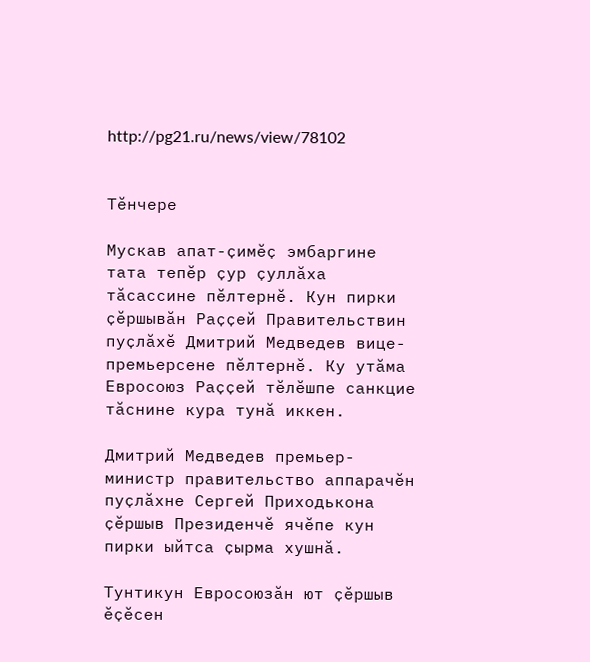http://pg21.ru/news/view/78102


Тӗнчере

Мускав апат-ҫимӗҫ эмбаргине тата тепӗр ҫур ҫуллӑха тӑсассине пӗлтернӗ. Кун пирки ҫӗршывӑн Раҫҫей Правительствин пуҫлӑхӗ Дмитрий Медведев вице-премьерсене пӗлтернӗ. Ку утӑма Евросоюз Раҫҫей тӗлӗшпе санкцие тӑснине кура тунӑ иккен.

Дмитрий Медведев премьер-министр правительство аппарачӗн пуҫлӑхне Сергей Приходькона ҫӗршыв Президенчӗ ячӗпе кун пирки ыйтса ҫырма хушнӑ.

Тунтикун Евросоюзӑн ют ҫӗршыв ӗҫӗсен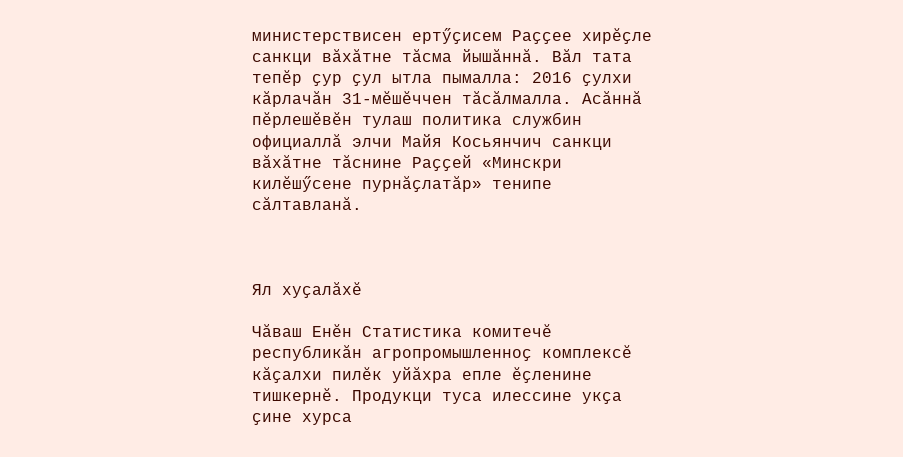министерствисен ертӳҫисем Раҫҫее хирӗҫле санкци вӑхӑтне тӑсма йышӑннӑ. Вӑл тата тепӗр ҫур ҫул ытла пымалла: 2016 ҫулхи кӑрлачӑн 31-мӗшӗччен тӑсӑлмалла. Асӑннӑ пӗрлешӗвӗн тулаш политика службин официаллӑ элчи Майя Косьянчич санкци вӑхӑтне тӑснине Раҫҫей «Минскри килӗшӳсене пурнӑҫлатӑр» тенипе сӑлтавланӑ.



Ял хуҫалӑхӗ

Чӑваш Енӗн Статистика комитечӗ республикӑн агропромышленноҫ комплексӗ кӑҫалхи пилӗк уйӑхра епле ӗҫленине тишкернӗ. Продукци туса илессине укҫа ҫине хурса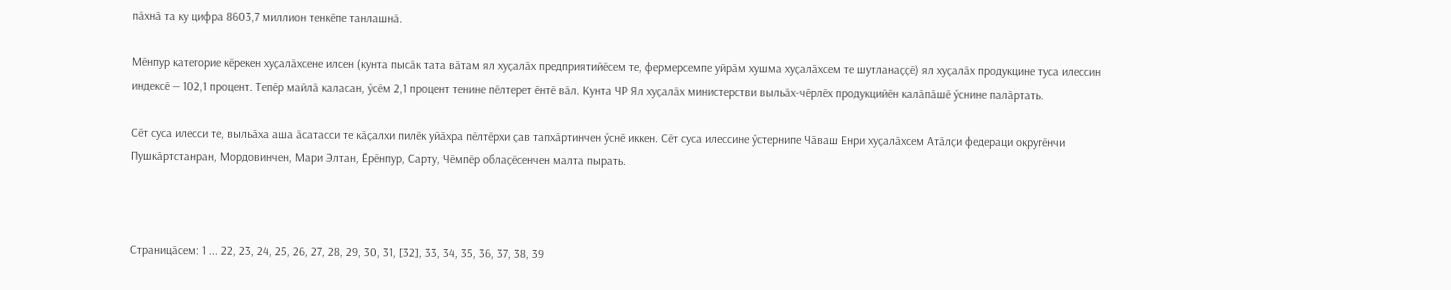пӑхнӑ та ку цифра 8603,7 миллион тенкӗпе танлашнӑ.

Мӗнпур категорие кӗрекен хуҫалӑхсене илсен (кунта пысӑк тата вӑтам ял хуҫалӑх предприятийӗсем те, фермерсемпе уйрӑм хушма хуҫалӑхсем те шутланаҫҫӗ) ял хуҫалӑх продукцине туса илессин индексӗ — 102,1 процент. Тепӗр майлӑ каласан, ӳсӗм 2,1 процент тенине пӗлтерет ӗнтӗ вӑл. Кунта ЧР Ял хуҫалӑх министерстви выльӑх-чӗрлӗх продукцийӗн калӑпӑшӗ ӳснине палӑртать.

Сӗт суса илесси те, выльӑха аша ӑсатасси те кӑҫалхи пилӗк уйӑхра пӗлтӗрхи ҫав тапхӑртинчен ӳснӗ иккен. Сӗт суса илессине ӳстернипе Чӑваш Енри хуҫалӑхсем Атӑлҫи федераци округӗнчи Пушкӑртстанран, Мордовинчен, Мари Элтан, Ӗрӗнпур, Сарту, Чӗмпӗр облаҫӗсенчен малта пырать.



Страницӑсем: 1 ... 22, 23, 24, 25, 26, 27, 28, 29, 30, 31, [32], 33, 34, 35, 36, 37, 38, 39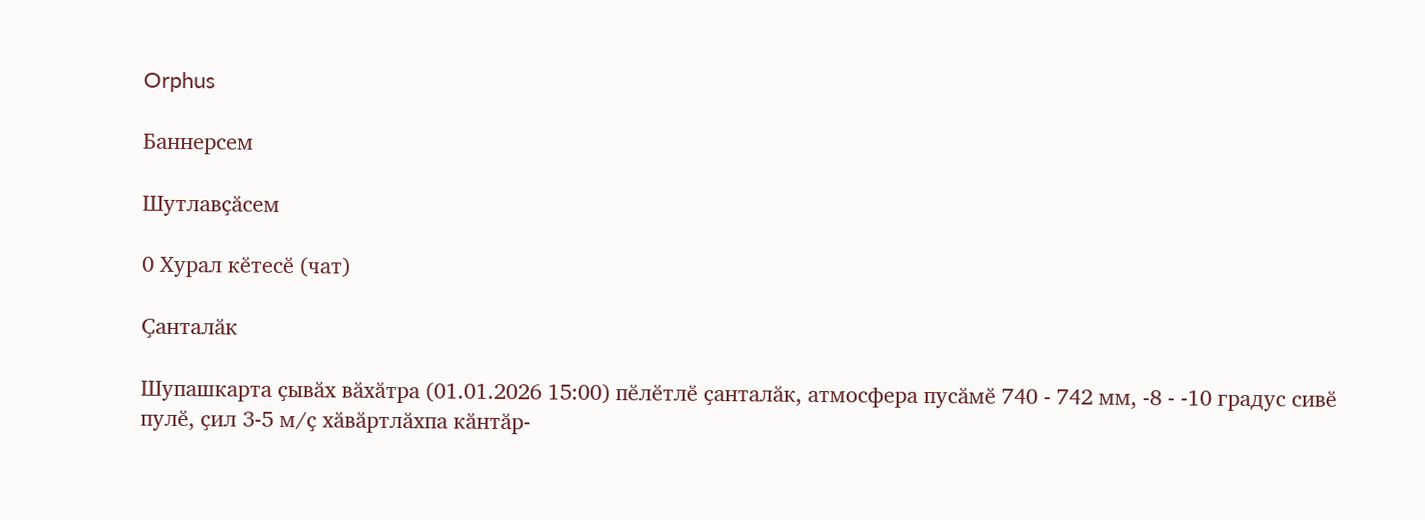Orphus

Баннерсем

Шутлавҫӑсем

0 Хурал кӗтесӗ (чат)

Ҫанталӑк

Шупашкарта ҫывӑх вӑхӑтра (01.01.2026 15:00) пӗлӗтлӗ ҫанталӑк, атмосфера пусӑмӗ 740 - 742 мм, -8 - -10 градус сивӗ пулӗ, ҫил 3-5 м/ҫ хӑвӑртлӑхпа кӑнтӑр-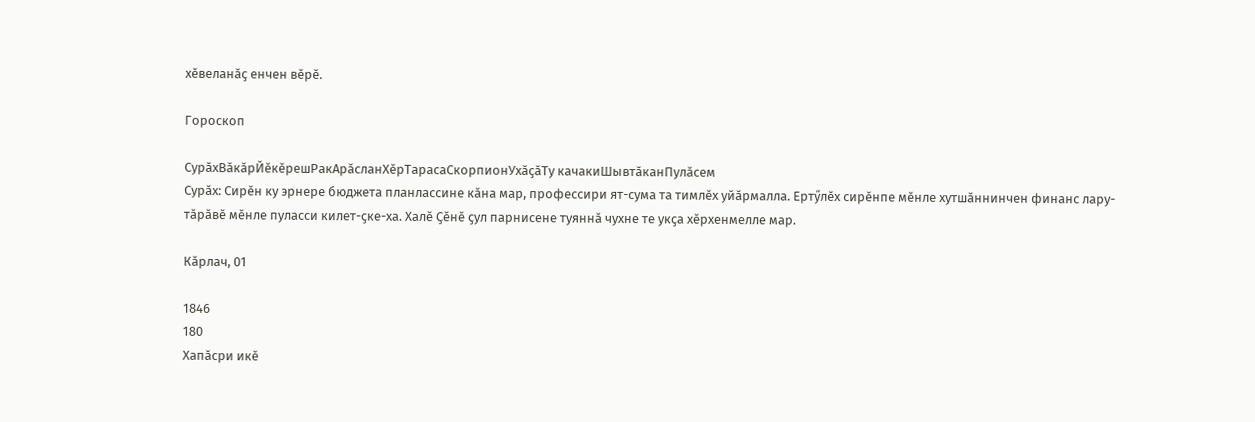хӗвеланӑҫ енчен вӗрӗ.

Гороскоп

СурӑхВӑкӑрЙӗкӗрешРакАрӑсланХӗрТарасаСкорпионУхӑҫӑТу качакиШывтӑканПулӑсем
Сурӑх: Сирӗн ку эрнере бюджета планлассине кӑна мар, профессири ят-сума та тимлӗх уйӑрмалла. Ертӳлӗх сирӗнпе мӗнле хутшӑннинчен финанс лару-тӑрӑвӗ мӗнле пуласси килет-ҫке-ха. Халӗ Ҫӗнӗ ҫул парнисене туяннӑ чухне те укҫа хӗрхенмелле мар.

Кӑрлач, 01

1846
180
Хапӑсри икӗ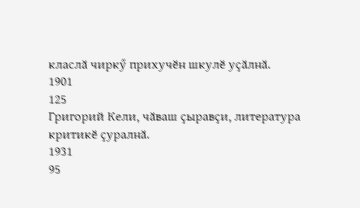класлӑ чиркӳ прихучӗн шкулӗ уҫӑлнӑ.
1901
125
Григорий Кели, чӑваш ҫыравҫи, литература критикӗ ҫуралнӑ.
1931
95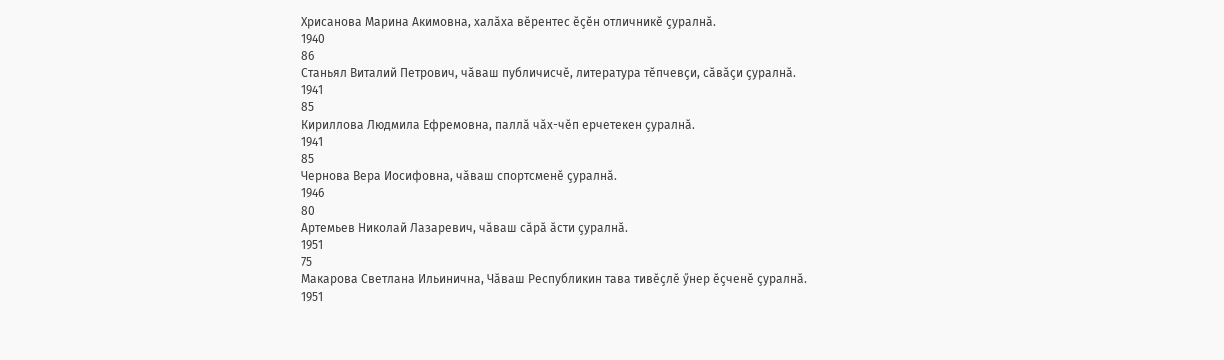Хрисанова Марина Акимовна, халӑха вӗрентес ӗҫӗн отличникӗ ҫуралнӑ.
1940
86
Станьял Виталий Петрович, чӑваш публичисчӗ, литература тӗпчевҫи, сӑвӑҫи ҫуралнӑ.
1941
85
Кириллова Людмила Ефремовна, паллӑ чӑх-чӗп ерчетекен ҫуралнӑ.
1941
85
Чернова Вера Иосифовна, чӑваш спортсменӗ ҫуралнӑ.
1946
80
Артемьев Николай Лазаревич, чӑваш сӑрӑ ӑсти ҫуралнӑ.
1951
75
Макарова Светлана Ильинична, Чӑваш Республикин тава тивӗҫлӗ ӳнер ӗҫченӗ ҫуралнӑ.
1951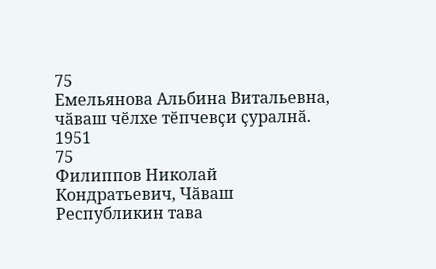75
Емельянова Альбина Витальевна, чӑваш чӗлхе тӗпчевҫи ҫуралнӑ.
1951
75
Филиппов Николай Кондратьевич, Чӑваш Республикин тава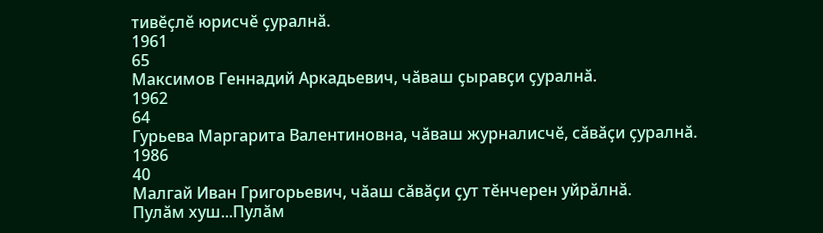тивӗҫлӗ юрисчӗ ҫуралнӑ.
1961
65
Максимов Геннадий Аркадьевич, чӑваш ҫыравҫи ҫуралнӑ.
1962
64
Гурьева Маргарита Валентиновна, чӑваш журналисчӗ, сӑвӑҫи ҫуралнӑ.
1986
40
Малгай Иван Григорьевич, чӑаш сӑвӑҫи ҫут тӗнчерен уйрӑлнӑ.
Пулӑм хуш...Пулӑм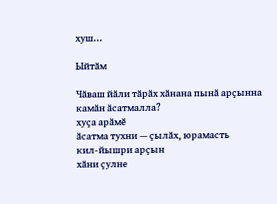хуш...

Ыйтӑм

Чӑваш йӑли тӑрӑх хӑнана пынӑ арҫынна камӑн ӑсатмалла?
хуҫа арӑмӗ
ӑсатма тухни — ҫылӑх, юрамасть
кил-йышри арҫын
хӑни ҫулне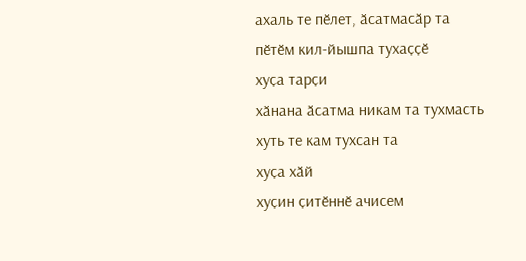ахаль те пӗлет, ӑсатмасӑр та
пӗтӗм кил-йышпа тухаҫҫӗ
хуҫа тарҫи
хӑнана ӑсатма никам та тухмасть
хуть те кам тухсан та
хуҫа хӑй
хуҫин ҫитӗннӗ ачисем